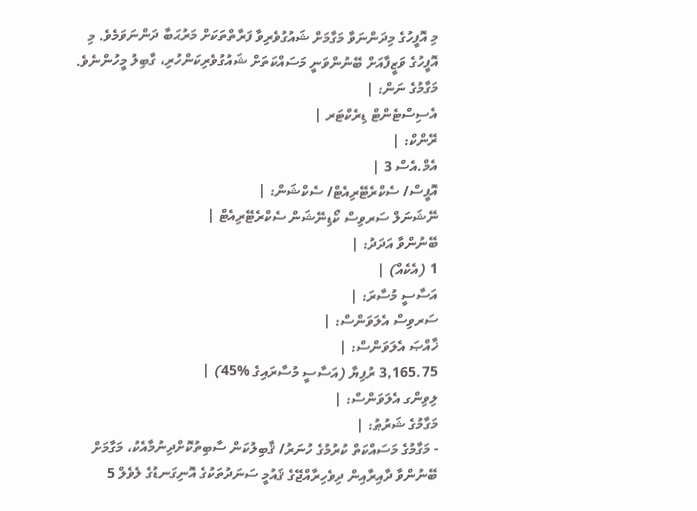މި އޮފީހުގެ މިދަންނަވާ މަގާމަށް ޝައުގުވެރިވާ ފަރާތްތަކަށް މަރުޙަބާ ދަންނަވަމެވެ. މި އޮފީހުގެ ވަޒީފާއަށް ބޭނުންވަނީ މަސައްކަތަށް ޝައުގުވެރިކަންހުރި، ގާބިލު މީހުންނެވެ.
މަގާމުގެ ނަން: |
އެސިސްޓެންޓް ޑިރެކްޓަރ |
ރޭންކް: |
އެމް.އެސް 3 |
އޮފީސް/ ސެކްރެޓޭރިއެޓް/ ސެކްޝަން: |
ނޭޝަނަލް ސަރވިސް ކޯޑިނޭޝަން ސެކްރެޓޭރިއެޓް |
ބޭނުންވާ އަދަދު: |
1 (އެކެއް) |
އަސާސީ މުސާރަ: |
ސަރވިސް އެލަވަންސް: |
ޚާއްޞަ އެލަވަންސް: |
3,165.75 ރުފިޔާ (އަސާސީ މުސާރައިގެ %45) |
ލިވިންގ އެލަވަންސް: |
މަގާމުގެ ޝަރުޠު: |
- މަގާމުގެ މަސައްކަތް ކުރުމުގެ ހުނަރު/ ޤާބިލުކަން ސާބިތުކޮށްދިނުމާއެކު، މަގާމަށް ބޭނުންވާ ދާއިރާއިން ދިވެހިރާއްޖޭގެ ޤައުމީ ސަނަދުތަކުގެ އޮނިގަނޑުގެ ލެވެލް 5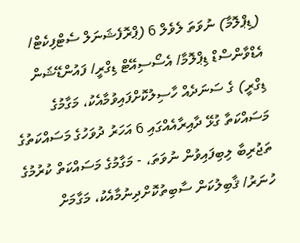(ޑިޕްލޮމާ) ނުވަތަ ލެވެލް 6 (ޕްރޮފެޝަނަލް ސެޓްފިކެޓް/ އެޑްވާންސްޑް ޑިޕްލޮމާ/ އެސޯސިއޭޓް ޑިގްރީ/ ފައުންޑޭޝަން ޑިގްރީ) ގެ ސަނަދެއް ހާސިލުކޮށްފައިވުމާއެކު، މަގާމުގެ މަސައްކަތާ ގުޅޭ ދާއިރާއެއްގައި 6 އަހަރު ދުވަހުގެ މަސައްކަތުގެ ތަޖުރިބާ ލިބިފައިވުން ނުވަތަ، - މަގާމުގެ މަސައްކަތް ކުރުމުގެ ހުނަރު/ ޤާބިލުކަން ސާބިތުކޮށްދިނުމާއެކު، މަގާމަށް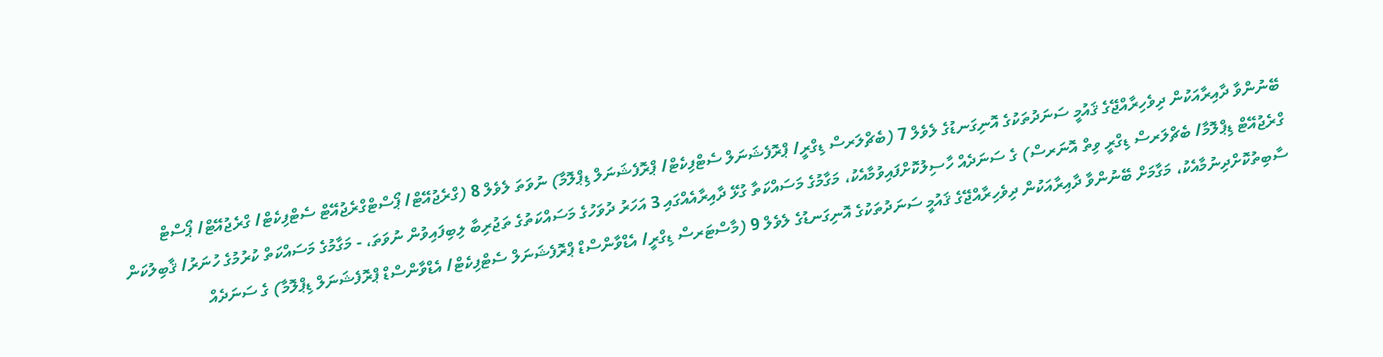ބޭނުންވާ ދާއިރާއަކުން ދިވެހިރާއްޖޭގެ ޤައުމީ ސަނަދުތަކުގެ އޮނިގަނޑުގެ ލެވެލް 7 (ބެޗްލަރސް ޑިގްރީ/ ޕްރޮފެޝަނަލް ސެޓްފިކެޓް/ ޕްރޮފެޝަނަލް ޑިޕްލޮމާ) ނުވަތަ ލެވެލް 8 (ގްރެޖުއޭޓް/ ޕޯސްޓްގްރެޖުއޭޓް ސެޓްފިކެޓް/ ގްރެޖުއޭޓް/ ޕޯސްޓް ގްރެޖުއޭޓް ޑިޕްލޮމާ/ ބެޗްލަރސް ޑިގްރީ ވިތް އޮނަރސް) ގެ ސަނަދެއް ހާސިލުކޮށްފައިވުމާއެކު، މަގާމުގެ މަސައްކަތާ ގުޅޭ ދާއިރާއެއްގައި 3 އަހަރު ދުވަހުގެ މަސައްކަތުގެ ތަޖުރިބާ ލިބިފައިވުން ނުވަތަ، - މަގާމުގެ މަސައްކަތް ކުރުމުގެ ހުނަރު/ ޤާބިލުކަން ސާބިތުކޮށްދިނުމާއެކު، މަގާމަށް ބޭނުންވާ ދާއިރާއަކުން ދިވެހިރާއްޖޭގެ ޤައުމީ ސަނަދުތަކުގެ އޮނިގަނޑުގެ ލެވެލް 9 (މާސްޓަރސް ޑިގްރީ/ އެޑްވާންސްޑް ޕްރޮފެޝަނަލް ސެޓްފިކެޓް/ އެޑްވާންސްޑް ޕްރޮފެޝަނަލް ޑިޕްލޮމާ) ގެ ސަނަދެއް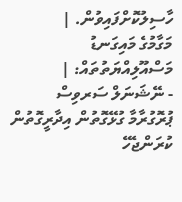ހާސިލުކޮށްފައިވުން. |
މަގާމުގެ މައިގަނޑު މަސްއޫލިއްޔަތުތައް: |
- ނޭޝަނަލް ސަރވިސް ޕުރޮގުރާމާ ގުޅޭގޮތުން އިދާރީގޮތުން ކުރަންޖެހޭ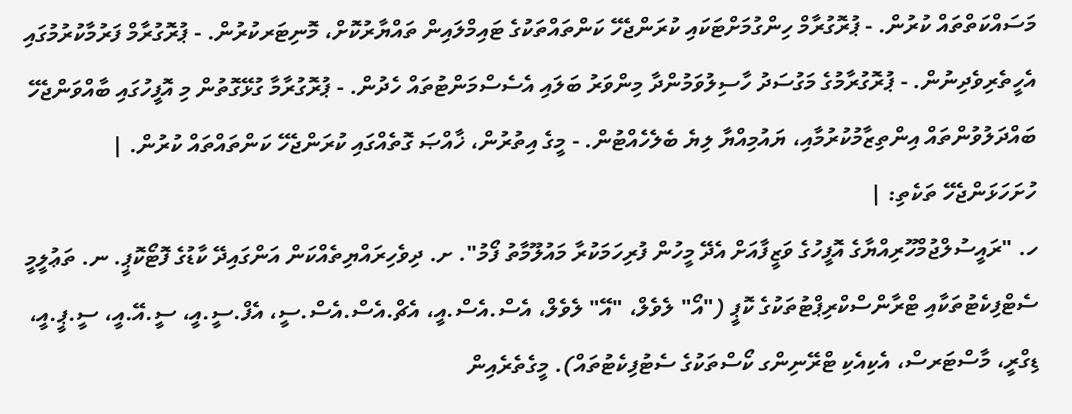މަސައްކަތްތައް ކުރުން. - ޕުރޮގުރާމް ހިންގުމަށްޓަކައި ކުރަންޖެހޭ ކަންތައްތަކުގެ ޓައިމްލައިން ތައްޔާރުކޮށް، މޮނިޓަރކުރުން. - ޕުރޮގުރާމް ފަރުމާކުރުމުގައި އެހީތެރިވެދިނުން. - ޕުރޮގުރާމުގެ މަގުސަދު ހާސިލުވަމުންދާ މިންވަރު ބަލައި އެސެސްމަންޓުތައް ހެދުން. - ޕުރޮގުރާމާ ގުޅޭގޮތުން މި އޮފީހުގައި ބާއްވަންޖެހޭ ބައްދަލުވުންތައް އިންތިޒާމުކުރުމާއި، ޔައުމިއްޔާ ލިޔެ ބެލެހެއްޓުން. - މީގެ އިތުރުން، ޚާއްޞަ ގޮތެއްގައި ކުރަންޖެހޭ ކަންތައްތައް ކުރުން. |
ހުށަހަޅަންޖެހޭ ތަކެތި: |
ހ. "ރައީސުލްޖުމްހޫރިއްޔާގެ އޮފީހުގެ ވަޒީފާއަށް އެދޭ މީހުން ފުރިހަމަކުރާ މައުލޫމާތު ފޯމު". ށ. ދިވެހިރައްޔިތެއްކަން އަންގައިދޭ ކާޑުގެ ފޮޓޯކޮޕީ. ނ. ތަޢުލީމީ ސެޓްފިކެޓުތަކާއި ޓްރާންސްކްރިޕްޓުތަކުގެ ކޮޕީ ("އޯ" ލެވެލް، "އޭ" ލެވެލް، އެސް.އެސް.އީ، އެޗް.އެސް.އެސް.ސީ، އެފް.ސީ.އީ، ސީ.އޭ.އީ، ސީ.ޕީ.އީ، ޑިގްރީ، މާސްޓަރސް، އެކިއެކި ޓްރޭނިންގ ކޯސްތަކުގެ ސެޓުފިކެޓުތައް). މީގެތެރެއިން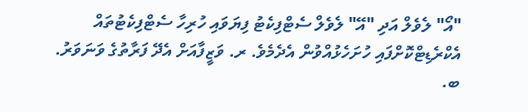"އޯ" ލެވެލް އަދި "އޭ" ލެވެލް ސެޓްފިކެޓު ފިޔަވައި ހުރިހާ ސެޓްފިކެޓުތައް އެކްރެޑިޓްކޮށްފައި ހުށަހެޅުއްވުން އެދެމެވެ. ރ. ވަޒީފާއަށް އެދޭ ފަރާތުގެ ވަނަވަރު. ބ.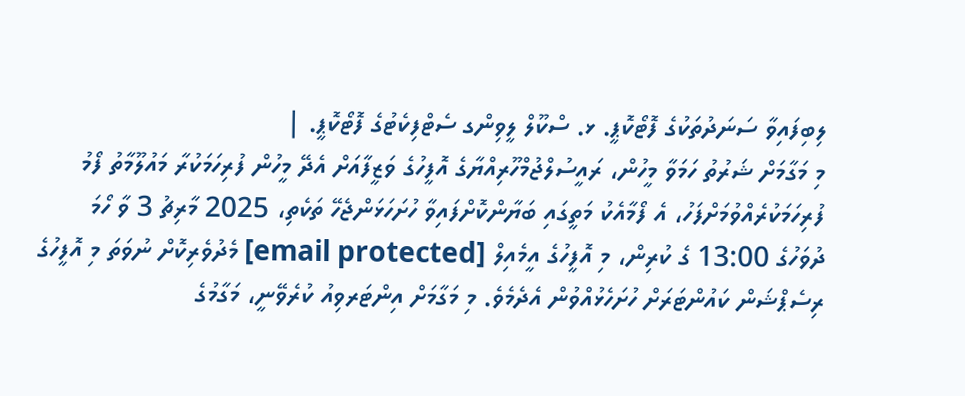ލިބިފައިވާ ސަނަދުތަކުގެ ފޮޓޯކޮޕީ. ޅ. ސްކޫލް ލީވިންގ ސެޓްފިކެޓުގެ ފޮޓޯކޮޕީ. |
މި މަގާމަށް ޝަރުތު ހަމަވާ މީހުން، ރައީސުލްޖުމްހޫރިއްޔާގެ އޮފީހުގެ ވަޒީފާއަށް އެދޭ މީހުން ފުރިހަމަކުރާ މައުލޫމާތު ފޯމު ފުރިހަމަކުރެއްވުމަށްފަހު، އެ ފޯމާއެކު މަތީގައި ބަޔާންކޮށްފައިވާ ހުށަހަޅަންޖެހޭ ތަކެތި، 2025 މާރިޗު 3 ވާ ހޯމަ ދުވަހުގެ 13:00 ގެ ކުރިން، މި އޮފީހުގެ އީމެއިލް [email protected] މެދުވެރިކޮށް ނުވަތަ މި އޮފީހުގެ ރިސެޕްޝަން ކައުންޓަރަށް ހުށަހެޅުއްވުން އެދެމެވެ. މި މަގާމަށް އިންޓަރވިއު ކުރެވޭނީ، މަގާމުގެ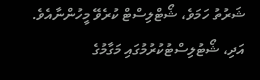ޝަރުތު ހަމަވެ، ޝޯޓްލިސްޓް ކުރެވޭ މީހުންނާއެވެ. އަދި، ޝޯޓުލިސްޓުކުރުމުގައި މަގާމުގެ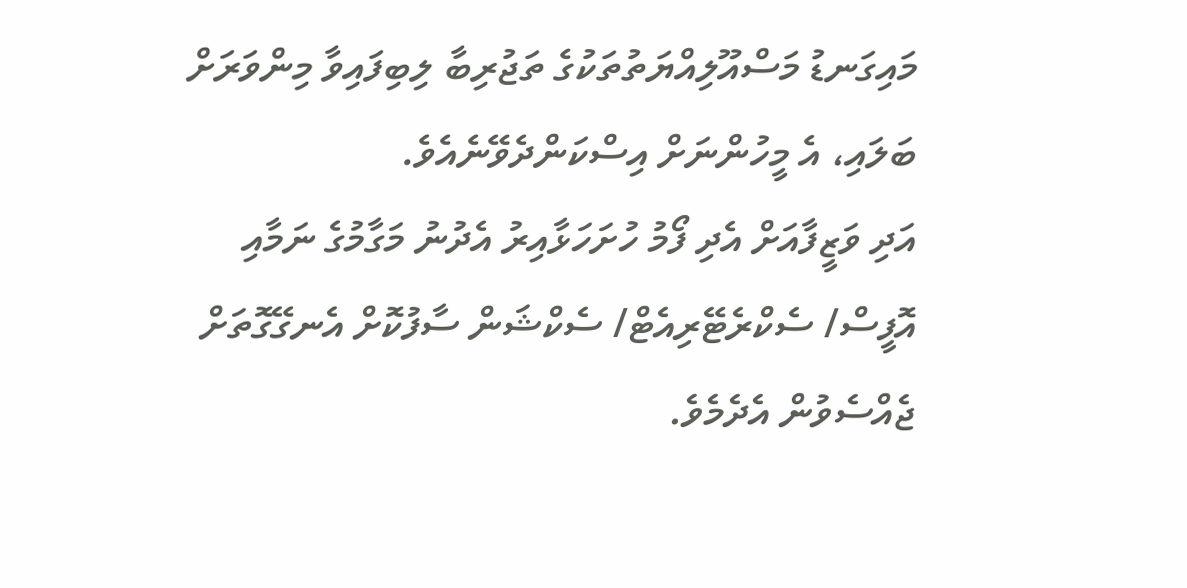މައިގަނޑު މަސްއޫލިއްޔަތުތަކުގެ ތަޖުރިބާ ލިބިފައިވާ މިންވަރަށް ބަލައި، އެ މީހުންނަށް އިސްކަންދެވޭނެއެވެ.
އަދި ވަޒީފާއަށް އެދި ފޯމު ހުށަހަޅާއިރު އެދުނު މަގާމުގެ ނަމާއި އޮފީސް/ ސެކްރެޓޭރިއެޓް/ ސެކްޝަން ސާފުކޮށް އެނގޭގޮތަށް ޖެއްސެވުން އެދެމެވެ.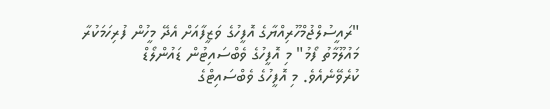"ރައީސުލްޖުމްހޫރިއްޔާގެ އޮފީހުގެ ވަޒީފާއަށް އެދޭ މީހުން ފުރިހަމަކުރާ މައުލޫމާތު ފޯމު" މި އޮފީހުގެ ވެބްސައިޓުން ޑައުންލޯޑް ކުރެވޭނެއެވެ. މި އޮފީހުގެ ވެބްސައިޓްގެ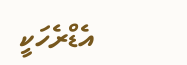އެޑްރެހަކީ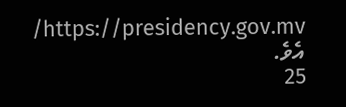https://presidency.gov.mv/ އެވެ.
25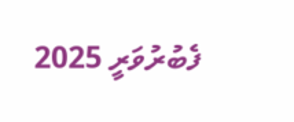ފެބުރުވަރީ 2025